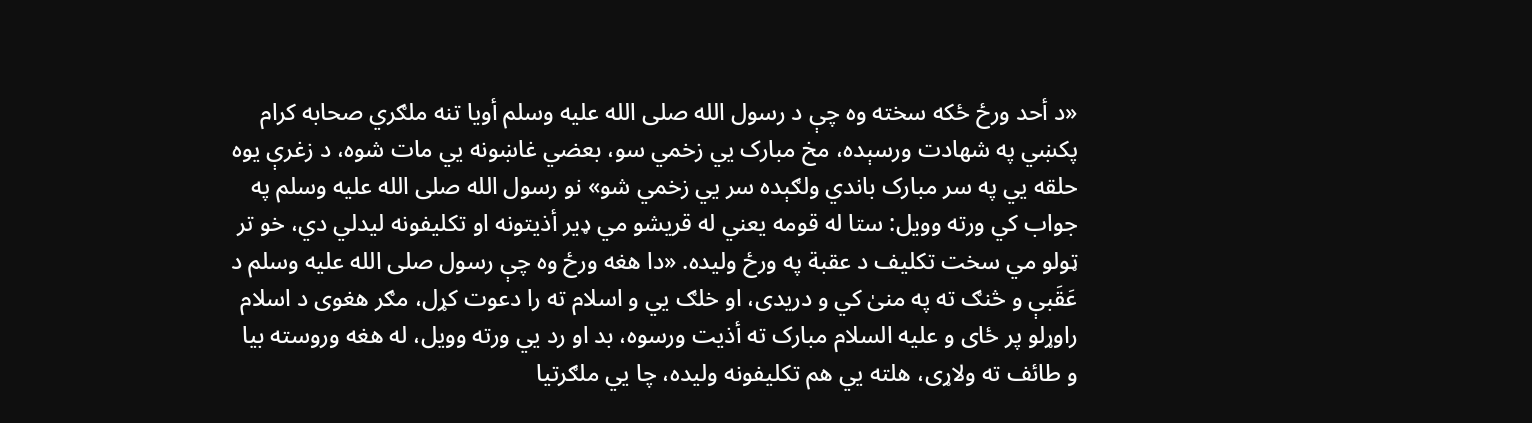«د أحد ورځ ځکه سخته وه چې د رسول الله صلی الله علیه وسلم أویا تنه ملګري صحابه کرام پکښي په شهادت ورسېده، مخ مبارک یي زخمي سو، بعضي غاښونه یي مات شوه، د زغرې یوه حلقه یي په سر مبارک باندي ولګېده سر یي زخمي شو» نو رسول الله صلی الله علیه وسلم په جواب کي ورته وویل: ستا له قومه یعني له قریشو مي ډیر أذیتونه او تکلیفونه لیدلي دي، خو تر ټولو مي سخت تکلیف د عقبة په ورځ ولیده. «دا هغه ورځ وه چې رسول صلی الله علیه وسلم د عَقَبې و څنګ ته په منیٰ کي و دریدی، او خلګ یي و اسلام ته را دعوت کړل، مګر هغوی د اسلام راوړلو پر ځای و علیه السلام مبارک ته أذیت ورسوه، بد او رد یي ورته وویل، له هغه وروسته بیا و طائف ته ولاړی، هلته یي هم تکلیفونه ولیده، چا یي ملګرتیا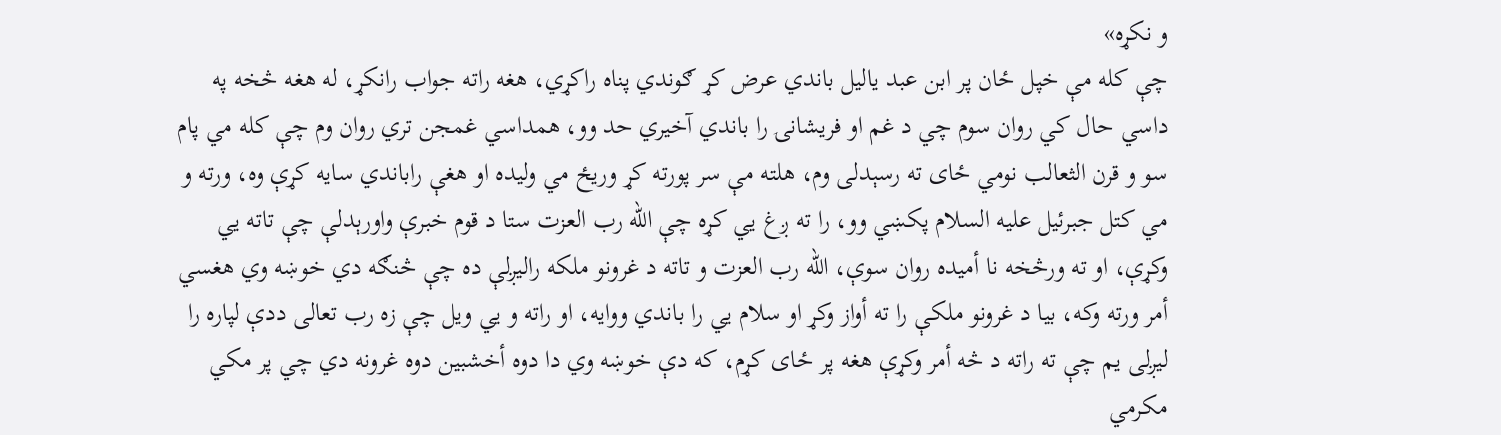و نکړه»
چې کله مې خپل ځان پر ابن عبد يالیل باندي عرض کړ ګوندي پناه راکړي، هغه راته جواب رانکړ، له هغه څخه په داسي حال کي روان سوم چي د غم او فریشانۍ را باندي آخيري حد وو، همداسي غمجن تري روان وم چې کله مي پام سو و قرن الثعالب نومي ځای ته رسېدلی وم، هلته مې سر پورته کړ وریځ مي ولیده او هغې راباندي سایه کړې وه، ورته و مي کتل جبرئیل عليه السلام پکښي وو، را ته ږغ یي کړه چې الله رب العزت ستا د قوم خبرې واورېدلې چې تاته یي وکړې، او ته ورڅخه نا أمیده روان سوې، الله رب العزت و تاته د غرونو ملکه رالیږلې ده چې څنګه دي خوښه وي هغسي أمر ورته وکه، بیا د غرونو ملکې را ته أواز وکړ او سلام یي را باندي ووایه، او راته و یي ویل چې زه رب تعالی ددې لپاره را لیږلی یم چې ته راته د څه أمر وکړې هغه پر ځای کړم، که دې خوښه وي دا دوه أخشبین دوه غرونه دي چي پر مکي مکرمي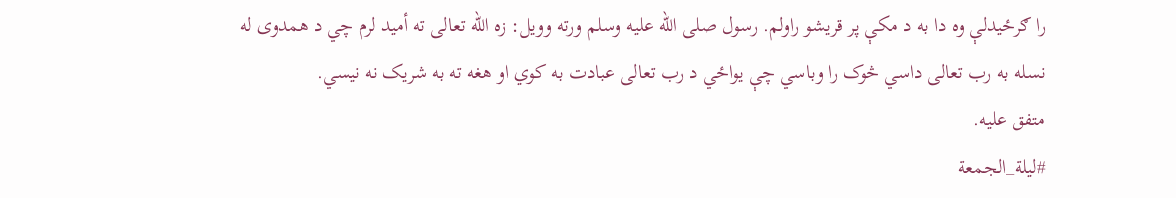را ګرځیدلې وه دا به د مکې پر قریشو راولم. رسول صلی الله علیه وسلم ورته وویل: زه الله تعالی ته أمید لرم چي د همدوی له نسله به رب تعالی داسي څوک را وباسي چې یواځي د رب تعالی عبادت به کوي او هغه ته به شریک نه نیسي.
متفق عليه.
#ليلة_الجمعة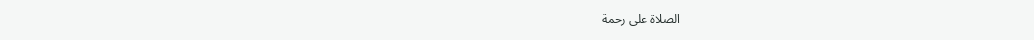الصلاة على رحمة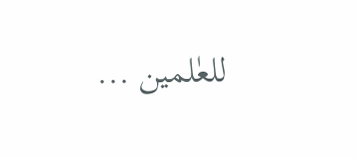للعٰلمين ...